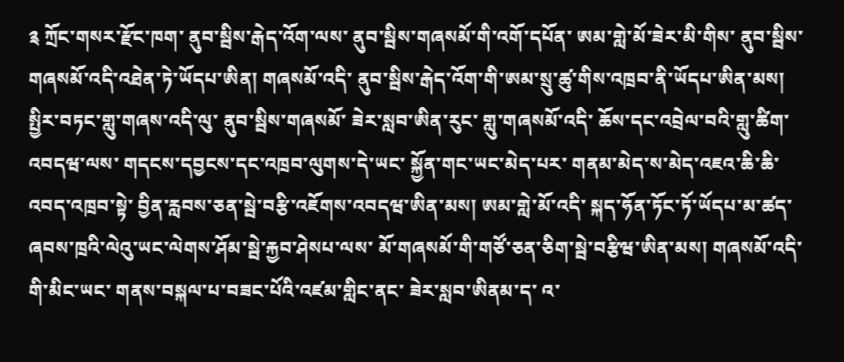༉ ཀྲོང་གསར་རྫོང་ཁག་ ནུབ་སྦིས་རྒེད་འོག་ལས་ ནུབ་སྦིས་གཞསམོ་གི་འགོ་དཔོན་ ཨམ་གླེ་མོ་ཟེར་མི་གིས་ ནུབ་སྦིས་གཞསམོ་འདི་འཐེན་ཏེ་ཡོདཔ་ཨིན། གཞསམོ་འདི་ ནུབ་སྦིས་རྒེད་འོག་གི་ཨམ་སྲུ་ཚུ་གིས་འཁྲབ་ནི་ཡོདཔ་ཨིན་མས། སྤྱིར་བཏང་གླུ་གཞས་འདི་ལུ་ ནུབ་སྦིས་གཞསམོ་ ཟེར་སླབ་ཨིན་རུང་ གླུ་གཞསམོ་འདི་ ཆོས་དང་འབྲེལ་བའི་གླུ་ཚིག་འབདཝ་ལས་ གདངས་དབྱངས་དང་འཁྲབ་ལུགས་དེ་ཡང་ སྐྱོན་གང་ཡང་མེད་པར་ གནམ་མེད་ས་མེད་འཇའ་ཆི་ཆི་འབད་འཁྲབ་སྟེ་ བྱིན་རླབས་ཅན་སྦེ་བརྩི་འཇོགས་འབདཝ་ཨིན་མས། ཨམ་གླེ་མོ་འདི་ སྐད་ཧོན་ཏོང་ཏོ་ཡོདཔ་མ་ཚད་ ཞབས་ཁྲའི་ལེའུ་ཡང་ལེགས་ཤོམ་སྦེ་རྐྱབ་ཤེསཔ་ལས་ མོ་གཞསམོ་གི་གཙོ་ཅན་ཅིག་སྦེ་བརྩིཝ་ཨིན་མས། གཞསམོ་འདི་གི་མིང་ཡང་ གནས་བསྐལ་པ་བཟང་པོའི་འཛམ་གླིང་ནང་ ཟེར་སླབ་ཨིནམ་ད་ འ་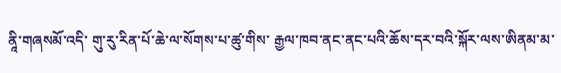ནཱི་གཞསམོ་འདི་ གུ་རུ་རིན་པོ་ཆེ་ལ་སོགས་པ་ཚུ་གིས་ རྒྱལ་ཁབ་ནང་ནང་པའི་ཆོས་དར་བའི་སྐོར་ལས་ཨིནམ་མ་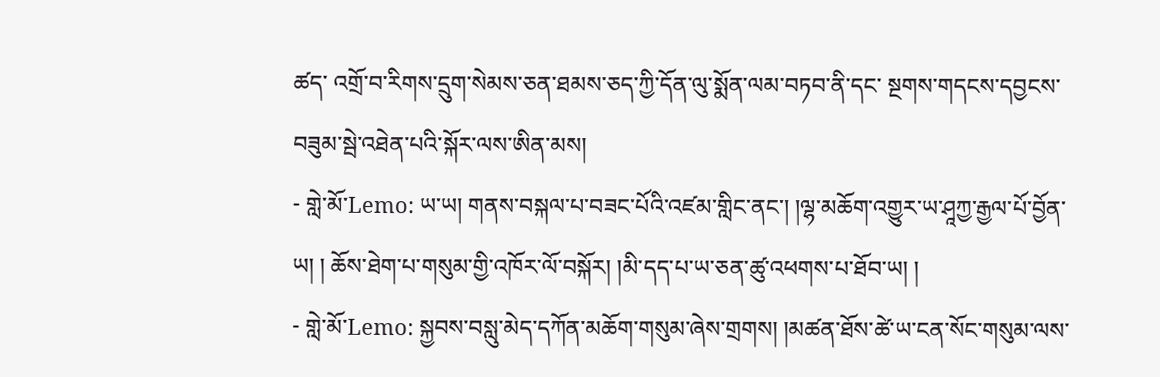ཚད་ འགྲོ་བ་རིགས་དྲུག་སེམས་ཅན་ཐམས་ཅད་ཀྱི་དོན་ལུ་སྨོན་ལམ་བཏབ་ནི་དང་ སྔགས་གདངས་དབྱངས་བཟུམ་སྦེ་འཐེན་པའི་སྐོར་ལས་ཨིན་མས།
- གླེ་མོ་Lemo: ཡ་ཡ། གནས་བསྐལ་པ་བཟང་པོའི་འཛམ་གླིང་ནང་། །ལྷ་མཆོག་འགྱུར་ཡ་ཤཱཀྱ་རྒྱལ་པོ་བྱོན་ཡ། ། ཆོས་ཐེག་པ་གསུམ་གྱི་འཁོར་ལོ་བསྐོར། །མི་དད་པ་ཡ་ཅན་ཚུ་འཕགས་པ་ཐོབ་ཡ། །
- གླེ་མོ་Lemo: སྐྱབས་བསླུ་མེད་དཀོན་མཆོག་གསུམ་ཞེས་གྲགས། །མཚན་ཐོས་ཚེ་ཡ་ངན་སོང་གསུམ་ལས་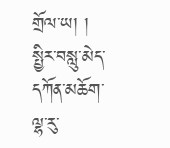གྲོལ་ཡ། ། སྤྱིར་བསླུ་མེད་དཀོན་མཆོག་ལྷ་རུ་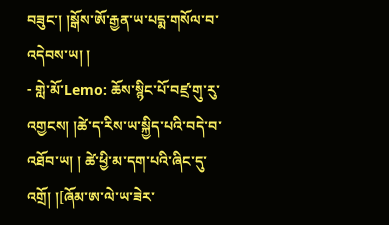བཟུང་། །སྒོས་ཨོ་རྒྱན་ཡ་པདྨ་གསོལ་བ་འདེབས་ཡ། །
- གླེ་མོ་Lemo: ཆོས་སྙིང་པོ་བཛྲ་གུ་རུ་འགྱངས། །ཚེ་ད་རིས་ཡ་སྐྱིད་པའི་བདེ་བ་འཐོབ་ཡ། ། ཚེ་ཕྱི་མ་དག་པའི་ཞིང་དུ་འགྲོ། །[ཞོམ་ཨ་ལེ་ཡ་ཟེར་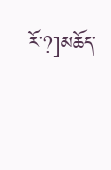རོ་?]མཆོད་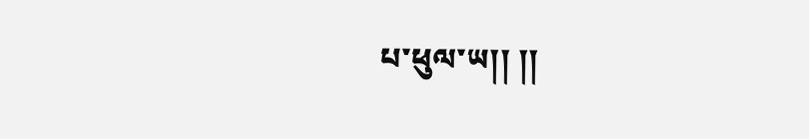པ་ཕུལ་ཡ།། །།